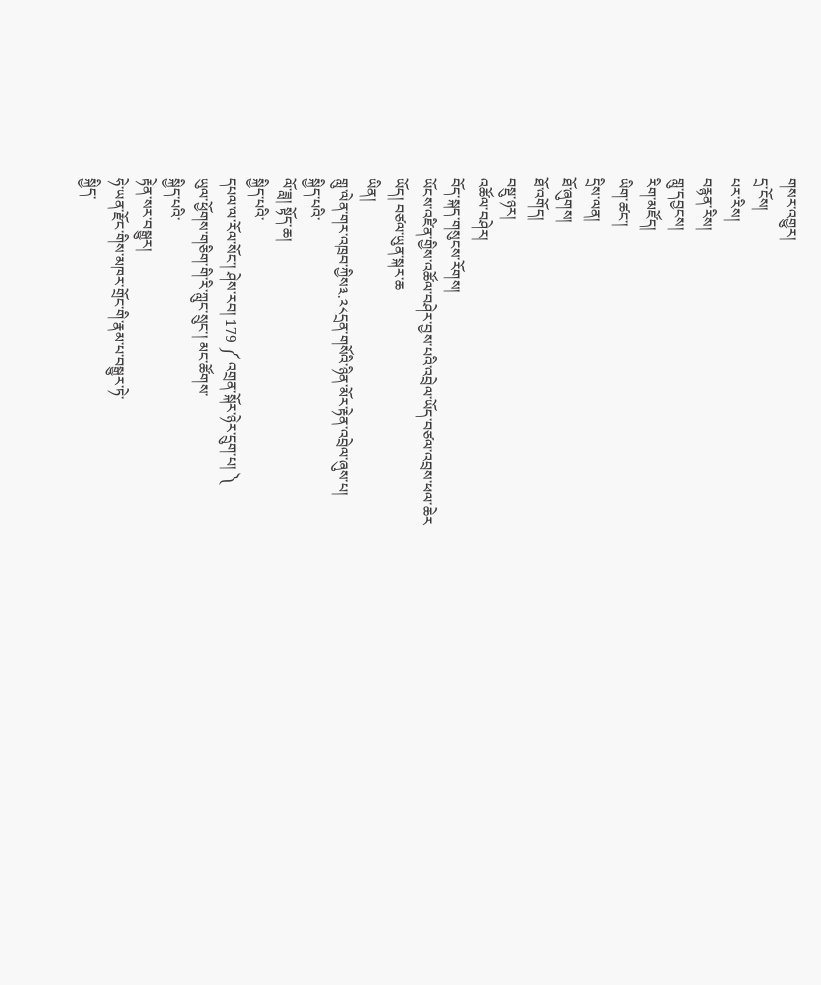གསར་འགྱུར།
དྲ་ངོས།
པར་རིས།
བརྙན་རིས།
གླུ་དབྱངས།
རིག་མཛོད།
ཡིག་ཚང་།
དྲིས་ལན།
ཐོ་ཞུགས།
ཐོ་འགོད།
བསྡུ་ཉར།
འཚོལ་བཤེར།
བོད་སྐད་གསུངས་རོགས།
ཡོངས་འཛིན་གྱིས་འཚོལ་བཤེར་བྱས་པའི་འབྲེལ་ཡོད་བཙལ་འབྲས་ཕལ་ཆེར
ཡོད། བཙལ་ཡུན་སྐར་ཆ
ཡིན།
གླུ་ལེན་གར་འཁྲབ་ཀྱིས༣.༢༨དྲན་གསོའི་ཉིན་མོར་རྟེན་འབྲེལ་ཞུས་པ།
སྐྱིད་པའི་
ལོ་ཟླ། སྟོད་ཆ།
སྐྱིད་པའི་
དཔལ་ལ་རོལ་སོང་། ཤེས་རབ། 179 ༼ འགྲན་སྐོར་ཉེར་དྲུག་པ། ༽
ཡུལ་ཕྱོགས་གཅིག་གི་རི་ཀླུང་སྲུང་། མང་ཚོགས་
སྐྱིད་པའི་
རྟེན་སར་བསྒྱུར།
ཧེ་ཡན་རྫོང་གིས་མཁར་གྲོང་གི་རྣམ་པ་བསྒྱུར་ཏེ་
སྐྱིད་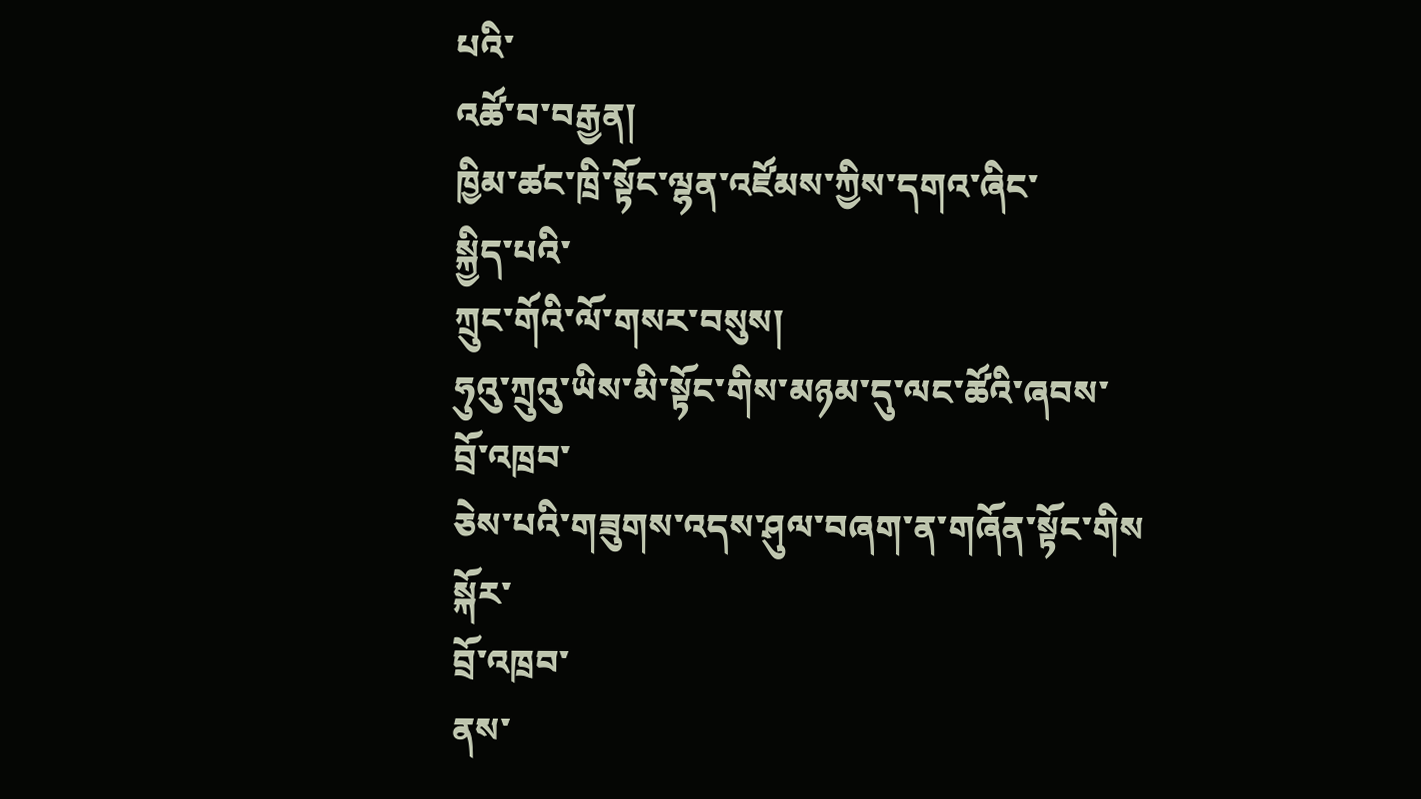པའི་
འཚོ་བ་བརྒྱན།
ཁྱིམ་ཚང་ཁྲི་སྟོང་ལྷན་འཛོམས་ཀྱིས་དགའ་ཞིང་
སྐྱིད་པའི་
ཀྲུང་གོའི་ལོ་གསར་བསུས།
ཧུའུ་ཀྲུའུ་ཡིས་མི་སྟོང་གིས་མཉམ་དུ་ལང་ཚོའི་ཞབས་
བྲོ་འཁྲབ་
ཅེས་པའི་གཟུགས་འདས་ཤུལ་བཞག་ན་གཞོན་སྟོང་གིས
སྐོར་
བྲོ་འཁྲབ་
ནས་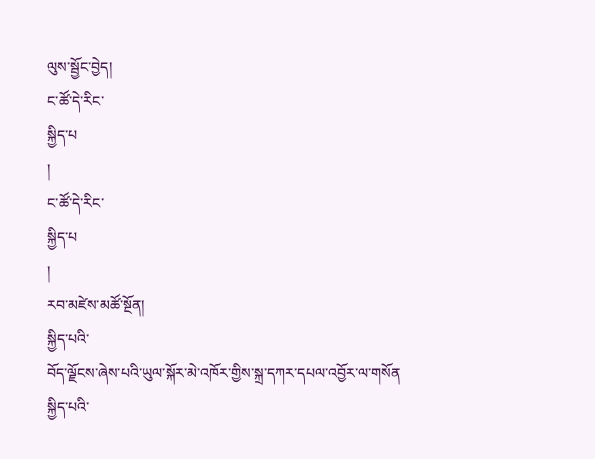ལུས་སྦྱོང་བྱེད།
ང་ཚོ་དེ་རིང་
སྐྱིད་པ
།
ང་ཚོ་དེ་རིང་
སྐྱིད་པ
།
རབ་མཛེས་མཚོ་སྔོན།
སྐྱིད་པའི་
བོད་ལྗོངས་ཞེས་པའི་ཡུལ་སྐོར་མེ་འཁོར་གྱིས་སྐྲ་དཀར་དཔལ་འབྱོར་ལ་གསོན
སྐྱིད་པའི་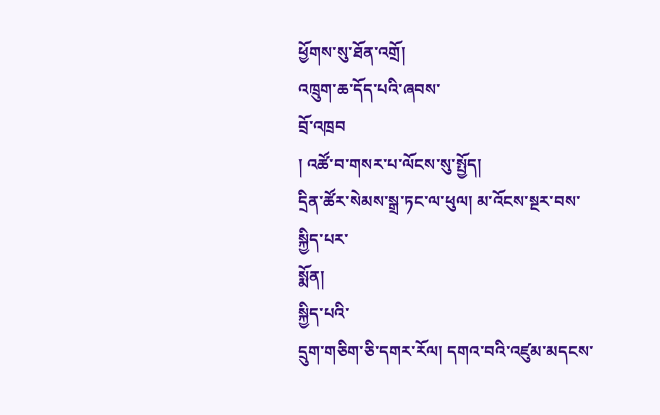ཕྱོགས་སུ་ཐོན་འགྲོ།
འཁྲུག་ཆ་དོད་པའི་ཞབས་
བྲོ་འཁྲབ
། འཚོ་བ་གསར་པ་ལོངས་སུ་སྤྱོད།
དྲིན་ཚོར་སེམས་སྒྲ་ཏང་ལ་ཕུལ། མ་འོངས་སྔར་བས་
སྐྱིད་པར་
སྨོན།
སྐྱིད་པའི་
དྲུག་གཅིག་ཅི་དགར་རོལ། དགའ་བའི་འཛུམ་མདངས་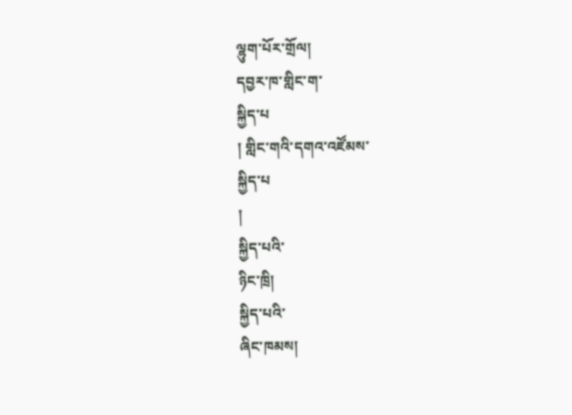ལྷུག་པོར་གྲོལ།
དབྱར་ཁ་གླིང་ག་
སྐྱིད་པ
། གླིང་གའི་དགའ་འཛོམས་
སྐྱིད་པ
།
སྐྱིད་པའི་
ཉིང་ཁྲི།
སྐྱིད་པའི་
ཞིང་ཁམས།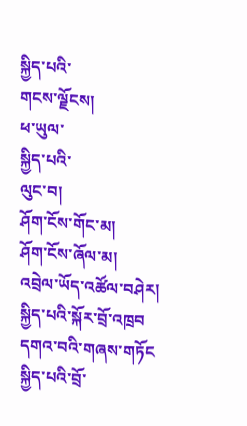སྐྱིད་པའི་
གངས་ལྗོངས།
ཕ་ཡུལ་
སྐྱིད་པའི་
ལུང་བ།
ཤོག་ངོས་གོང་མ།
ཤོག་ངོས་ཞོལ་མ།
འབྲེལ་ཡོད་འཚོལ་བཤེར།
སྐྱིད་པའི་སྐོར་བྲོ་འཁྲབ
དགའ་བའི་གཞས་གཏོང སྐྱིད་པའི་བྲོ་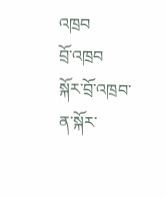འཁྲབ
བྲོ་འཁྲབ
སྐོར་བྲོ་འཁྲབ་ན་སྐོར་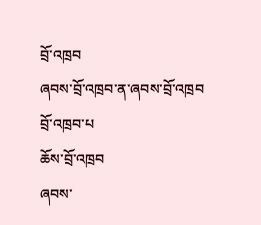བྲོ་འཁྲབ
ཞབས་བྲོ་འཁྲབ་ན་ཞབས་བྲོ་འཁྲབ
བྲོ་འཁྲབ་པ
ཆོས་བྲོ་འཁྲབ
ཞབས་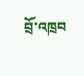བྲོ་འཁྲབ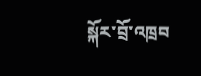སྐོར་བྲོ་འཁྲབ